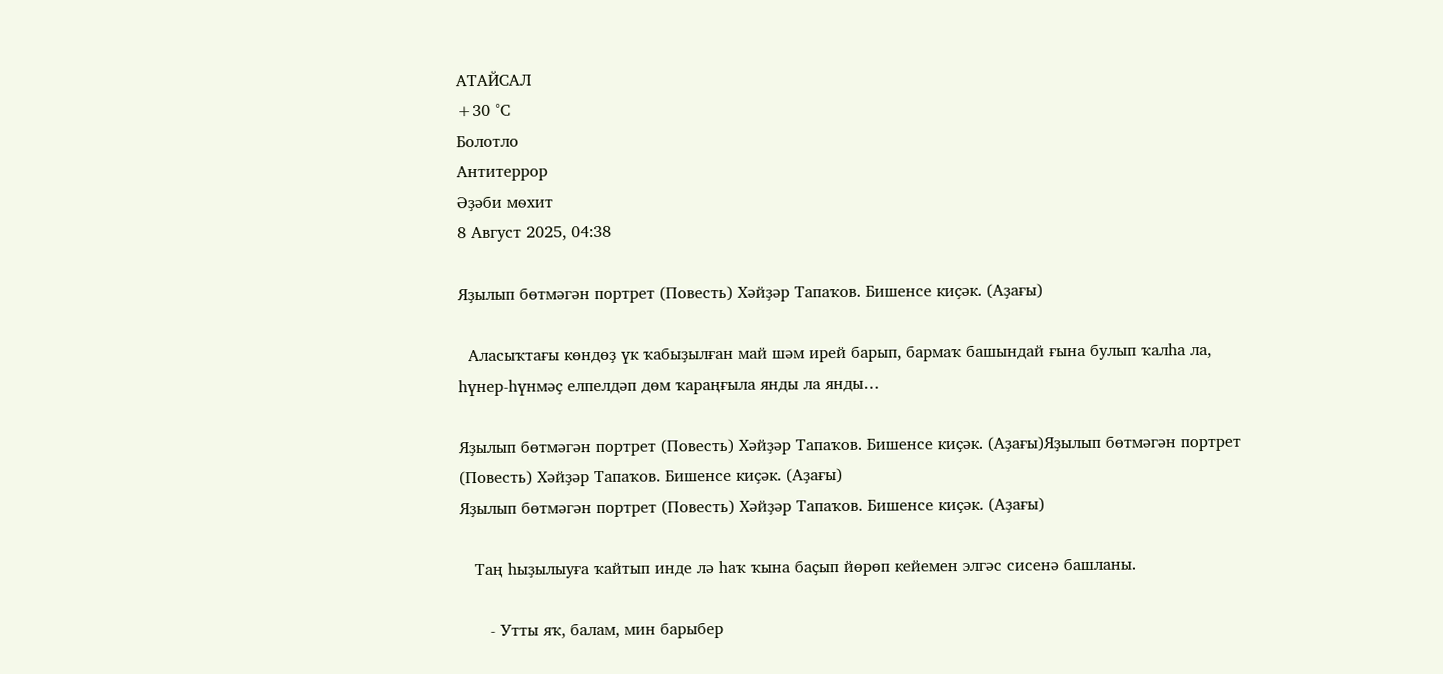АТАЙСАЛ
+30 °С
Болотло
Антитеррор
Әҙәби мѳхит
8 Август 2025, 04:38

Яҙылып бөтмәгән портрет (Повесть) Хәйҙәр Тапаҡов. Бишенсе киҫәк. (Аҙағы)

  Аласыҡтағы көндөҙ үк ҡабыҙылған май шәм ирей барып, бармаҡ башындай ғына булып ҡалһа ла, һүнер-һүнмәҫ елпелдәп дөм ҡараңғыла янды ла янды…

Яҙылып бөтмәгән портрет (Повесть) Хәйҙәр Тапаҡов. Бишенсе киҫәк. (Аҙағы)Яҙылып бөтмәгән портрет (Повесть) Хәйҙәр Тапаҡов. Бишенсе киҫәк. (Аҙағы)
Яҙылып бөтмәгән портрет (Повесть) Хәйҙәр Тапаҡов. Бишенсе киҫәк. (Аҙағы)

   Таң һыҙылыуға ҡайтып инде лә һаҡ ҡына баҫып йөрөп кейемен элгәс сисенә башланы.

      - Утты яҡ, балам, мин барыбер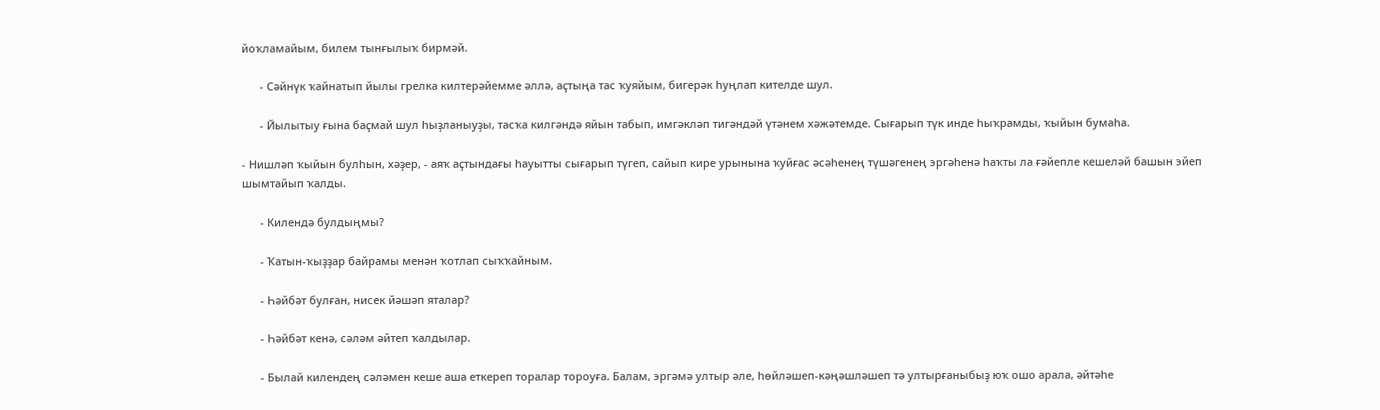йоҡламайым, билем тынғылыҡ бирмәй.

      - Сәйнүк ҡайнатып йылы грелка килтерәйемме әллә, аҫтыңа тас ҡуяйым, бигерәк һуңлап кителде шул.

      - Йылытыу ғына баҫмай шул һыҙланыуҙы, тасҡа килгәндә яйын табып, имгәкләп тигәндәй үтәнем хәжәтемде. Сығарып түк инде һыҡрамды, ҡыйын бумаһа.

- Нишләп ҡыйын булһын, хәҙер, - аяҡ аҫтындағы һауытты сығарып түгеп, сайып кире урынына ҡуйғас әсәһенең түшәгенең эргәһенә һаҡты ла ғәйепле кешеләй башын эйеп шымтайып ҡалды.

      - Килендә булдыңмы?

      - Ҡатын-ҡыҙҙар байрамы менән ҡотлап сыҡҡайным.

      - Һәйбәт булған, нисек йәшәп яталар?

      - Һәйбәт кенә, сәләм әйтеп ҡалдылар.

      - Былай килендең сәләмен кеше аша еткереп торалар тороуға. Балам, эргәмә ултыр әле, һөйләшеп-кәңәшләшеп тә ултырғаныбыҙ юҡ ошо арала, әйтәһе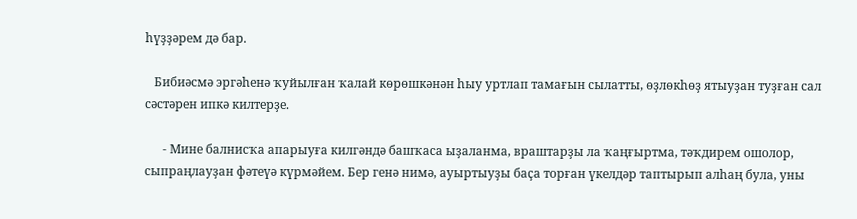һүҙҙәрем дә бар.

   Бибиәсмә эргәһенә ҡуйылған ҡалай көрөшкәнән һыу уртлап тамағын сылатты, өҙлөкһөҙ ятыуҙан туҙған сал сәстәрен ипкә килтерҙе.

      - Мине балнисҡа апарыуға килгәндә башҡаса ыҙаланма, враштарҙы ла ҡаңғыртма, тәҡдирем ошолор, сыпраңлауҙан фәтеүә күрмәйем. Бер генә нимә, ауыртыуҙы баҫа торған үкелдәр таптырып алһаң була, уны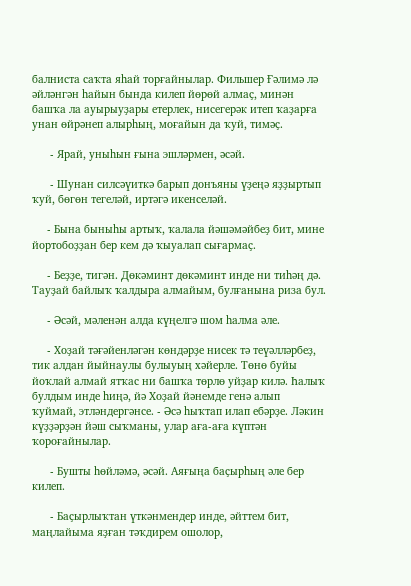балниста саҡта яһай торғайнылар. Фильшер Ғәлимә лә әйләнгән һайын бында килеп йөрөй алмаҫ, минән башҡа ла ауырыуҙары етерлек, нисегерәк итеп ҡаҙарға унан өйрәнеп алырһың, моғайын да ҡуй, тимәҫ.

      - Ярай, уныһын ғына эшләрмен, әсәй.

      - Шунан силсәүиткә барып донъяны үҙеңә яҙҙыртып ҡуй, бөгөн тегеләй, иртәгә икенселәй.

     - Бына быныһы артыҡ, ҡалала йәшәмәйбеҙ бит, мине йортобоҙҙан бер кем дә ҡыуалап сығармаҫ.

     - Беҙҙе, тигән. Дөкәминт дөкәминт инде ни тиһәң дә. Тауҙай байлыҡ ҡалдыра алмайым, булғанына риза бул.

     - Әсәй, мәленән алда күңелгә шом һалма әле.

     - Хоҙай тәғәйенләгән көндәрҙе нисек тә теүәлләрбеҙ, тик алдан йыйнаулы булыуың хәйерле. Төнө буйы йоҡлай алмай ятҡас ни башҡа төрлө уйҙар килә. Һалыҡ булдым инде һиңә, йә Хоҙай йәнемде генә алып ҡуймай, этләндергәнсе. - Әсә һыҡтап илап ебәрҙе. Ләкин күҙҙәрҙән йәш сыҡманы, улар аға-аға күптән ҡороғайнылар.

      - Бушты һөйләмә, әсәй. Аяғыңа баҫырһың әле бер килеп.

      - Баҫырлыҡтан үткәнмендер инде, әйттем бит, маңлайыма яҙған тәҡдирем ошолор,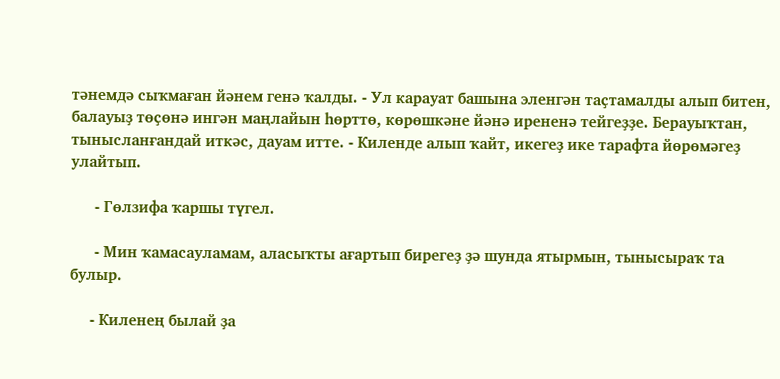тәнемдә сыҡмаған йәнем генә ҡалды. - Ул карауат башына эленгән таҫтамалды алып битен, балауыҙ төҫөнә ингән маңлайын һөрттө, көрөшкәне йәнә ирененә тейгеҙҙе. Берауыҡтан, тынысланғандай иткәс, дауам итте. - Киленде алып ҡайт, икегеҙ ике тарафта йөрөмәгеҙ улайтып.

      - Гөлзифа ҡаршы түгел.

      - Мин ҡамасауламам, аласыҡты ағартып бирегеҙ ҙә шунда ятырмын, тынысыраҡ та булыр.

     - Киленең былай ҙа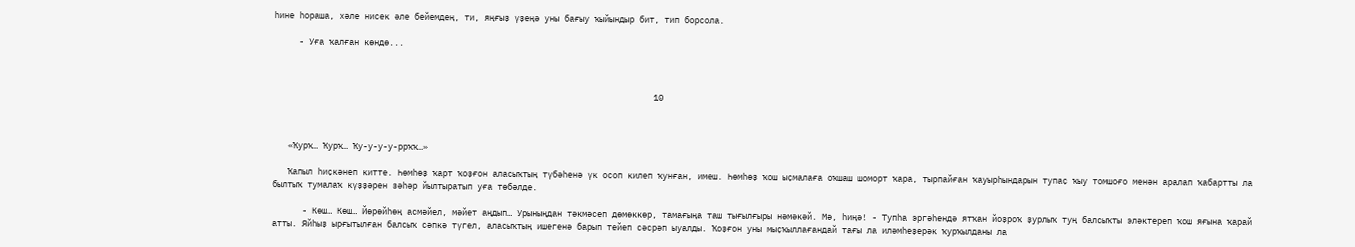һине һораша, хәле нисек әле бейемдең, ти, яңғыҙ үҙеңә уны бағыу ҡыйындыр бит, тип борсола.

     - Уға ҡалған көндө...



                                                                            10



   «Ҡурҡ… Ҡурҡ… Ҡу-у-у-у-ррҡҡ…»

   Ҡапыл һиҫкәнеп китте. Һөмһөҙ ҡарт ҡоҙғон аласыҡтың түбәһенә үк осоп килеп ҡунған, имеш. Һөмһөҙ ҡош ыҫмалаға оҡшаш шоморт ҡара, тырпайған ҡауырһындарын тупаҫ ҡыу томшоғо менән аралап ҡабартты ла былтыҡ тумалаҡ күҙҙәрен зәһәр йылтыратып уға төбәлде.

      - Көш… Көш… Йөрөйһөң асмәйел, мәйет аңдып… Урыныңдан тәкмәсеп дөмөккөр, тамағыңа таш тығылғыры нәмәкәй. Мә, һиңә! - Тупһа эргәһендә ятҡан йоҙроҡ ҙурлыҡ туң балсыҡты эләктереп ҡош яғына ҡарай атты. Яйһыҙ ырғытылған балсыҡ сәпкә түгел, аласыҡтың ишегенә барып тейеп сәсрәп ыуалды. Ҡоҙғон уны мыҫҡыллағандай тағы ла иләмһеҙерәк ҡурҡылданы ла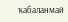ҡабаланмай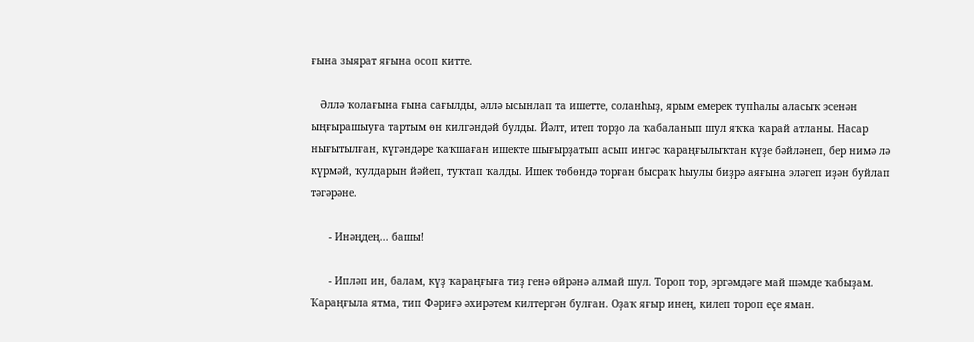ғына зыярат яғына осоп китте.

   Әллә ҡолағына ғына сағылды, әллә ысынлап та ишетте, соланһыҙ, ярым емерек тупһалы аласыҡ эсенән ыңғырашыуға тартым өн килгәндәй булды. Йәлт, итеп торҙо ла ҡабаланып шул яҡҡа ҡарай атланы. Насар нығытылған, күгәндәре ҡаҡшаған ишекте шығырҙатып асып ингәс ҡараңғылыҡтан күҙе бәйләнеп, бер нимә лә күрмәй, ҡулдарын йәйеп, туҡтап ҡалды. Ишек төбөндә торған бысраҡ һыулы биҙрә аяғына эләгеп иҙән буйлап тәгәрәне.

      - Инәңдең... башы!

      - Ипләп ин, балам, күҙ ҡараңғыға тиҙ генә өйрәнә алмай шул. Тороп тор, эргәмдәге май шәмде ҡабыҙам. Ҡараңғыла ятма, тип Фәриғә әхирәтем килтергән булған. Оҙаҡ яғыр инең, килеп тороп еҫе яман.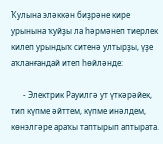Ҡулына эләккән биҙрәне кире урынына ҡуйҙы ла һәрмәнеп тиерлек килеп урындыҡ ситенә ултырҙы, үҙе аҡланғандай итеп һөйләнде:

      - Электрик Рауилгә ут үткәрәйек, тип күпме әйттем, күпме инәлдем, көнэлгәре араҡы таптырып аптырата.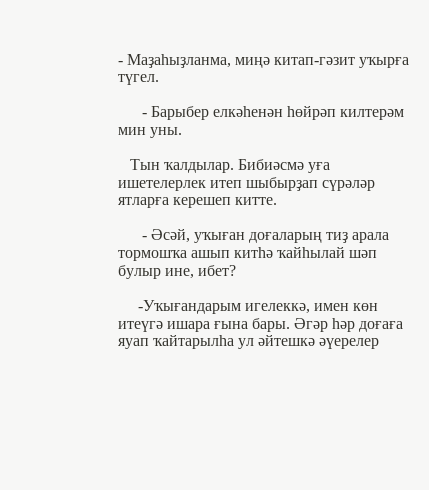- Маҙаһыҙланма, миңә китап-гәзит уҡырға түгел.

      - Барыбер елкәһенән һөйрәп килтерәм мин уны.

   Тын ҡалдылар. Бибиәсмә уға ишетелерлек итеп шыбырҙап сүрәләр ятларға керешеп китте.

      - Әсәй, уҡыған доғаларың тиҙ арала тормошҡа ашып китһә ҡайһылай шәп булыр ине, ибет?

     -Уҡығандарым игелеккә, имен көн итеүгә ишара ғына бары. Әгәр һәр доғаға яуап ҡайтарылһа ул әйтешкә әүерелер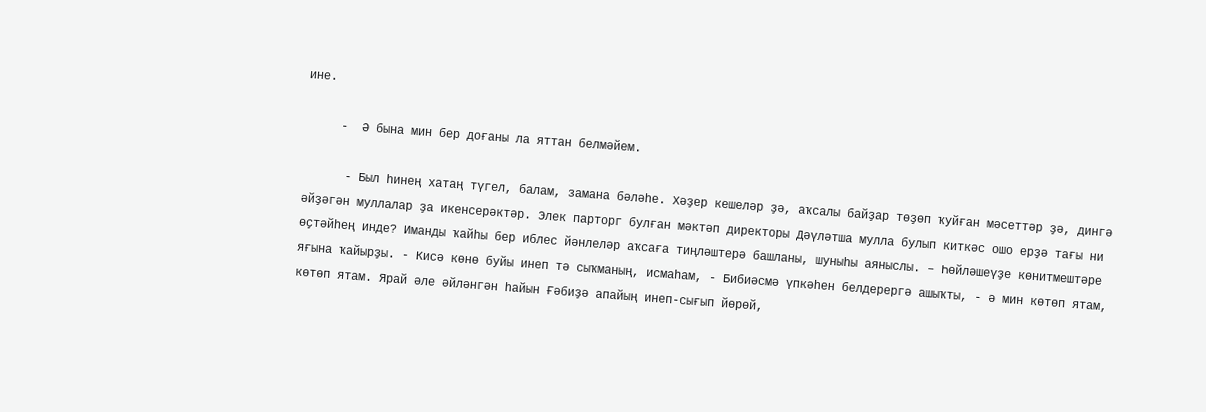ине.

     -  Ә бына мин бер доғаны ла яттан белмәйем.

      - Был һинең хатаң түгел, балам, замана бәләһе. Хәҙер кешеләр ҙә, аҡсалы байҙар төҙөп ҡуйған мәсеттәр ҙә, дингә әйҙәгән муллалар ҙа икенсерәктәр. Элек парторг булған мәктәп директоры Дәүләтша мулла булып киткәс ошо ерҙә тағы ни өҫтәйһең инде? Иманды ҡайһы бер иблес йәнлеләр аҡсаға тиңләштерә башланы, шуныһы аяныслы. – Һөйләшеүҙе көнитмештәре яғына ҡайырҙы. - Кисә көнө буйы инеп тә сыҡманың, исмаһам, - Бибиәсмә үпкәһен белдерергә ашыҡты, - ә мин көтөп ятам, көтөп ятам. Ярай әле әйләнгән һайын Ғәбиҙә апайың инеп-сығып йөрөй,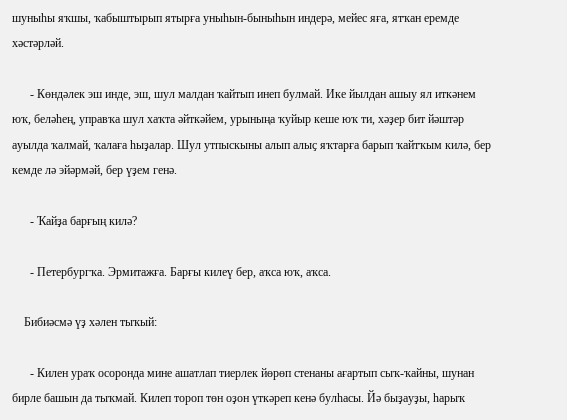шуныһы яҡшы, ҡабыштырып ятырға уныһын-быныһын индерә, мейес яға, ятҡан еремде хәстәрләй.

      - Көндәлек эш инде, эш, шул малдан ҡайтып инеп булмай. Ике йылдан ашыу ял иткәнем юҡ, беләһең, управҡа шул хаҡта әйткәйем, урыныңа ҡуйыр кеше юҡ ти, хәҙер бит йәштәр ауылда ҡалмай, ҡалаға һыҙалар. Шул утпыскыны алып алыҫ яҡтарға барып ҡайтҡым килә, бер кемде лә эйәрмәй, бер үҙем генә.

      - Ҡайҙа барғың килә?

      - Петербургҡа. Эрмитажға. Барғы килеү бер, аҡса юҡ, аҡса.

    Бибиәсмә үҙ хәлен тыҡый:

      - Килен ураҡ осоронда мине ашатлап тиерлек йөрөп стенаны ағартып сыҡ-ҡайны, шунан бирле башын да тыҡмай. Килеп тороп төн оҙон үткәреп кенә булһасы. Йә быҙауҙы, һарыҡ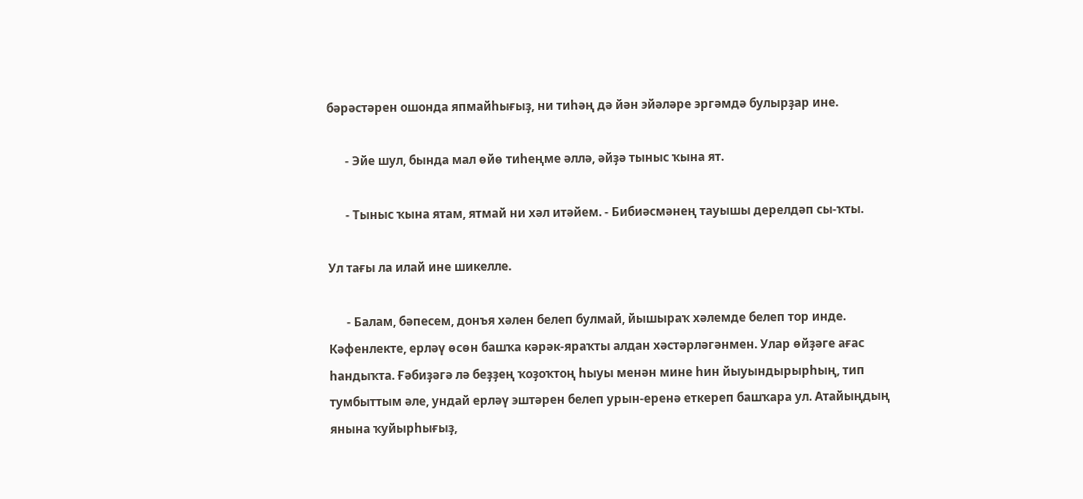бәрәстәрен ошонда япмайһығыҙ, ни тиһәң дә йән эйәләре эргәмдә булырҙар ине.

      - Эйе шул, бында мал өйө тиһеңме әллә, әйҙә тыныс ҡына ят.

      - Тыныс ҡына ятам, ятмай ни хәл итәйем. - Бибиәсмәнең тауышы дерелдәп сы-ҡты.

Ул тағы ла илай ине шикелле.

      - Балам, бәпесем, донъя хәлен белеп булмай, йышыраҡ хәлемде белеп тор инде. Кәфенлекте, ерләү өсөн башҡа кәрәк-яраҡты алдан хәстәрләгәнмен. Улар өйҙәге ағас һандыҡта. Ғәбиҙәгә лә беҙҙең ҡоҙоҡтоң һыуы менән мине һин йыуындырырһың, тип тумбыттым әле, ундай ерләү эштәрен белеп урын-еренә еткереп башҡара ул. Атайыңдың янына ҡуйырһығыҙ,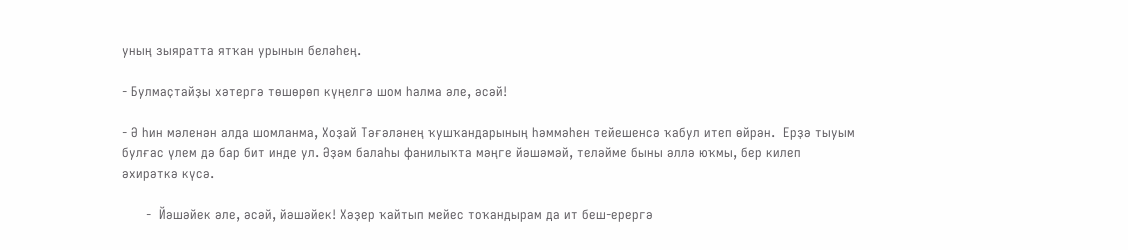уның зыяратта ятҡан урынын беләһең.

- Булмаҫтайҙы хәтергә төшөрөп күңелгә шом һалма әле, әсәй!

- Ә һин мәленән алда шомланма, Хоҙай Тәғәләнең ҡушҡандарының һәммәһен тейешенсә ҡабул итеп өйрән.  Ерҙә тыуым булғас үлем дә бар бит инде ул. Әҙәм балаһы фанилыҡта мәңге йәшәмәй, теләйме быны әллә юҡмы, бер килеп әхирәткә күсә.

      -  Йәшәйек әле, әсәй, йәшәйек! Хәҙер ҡайтып мейес тоҡандырам да ит беш-ерергә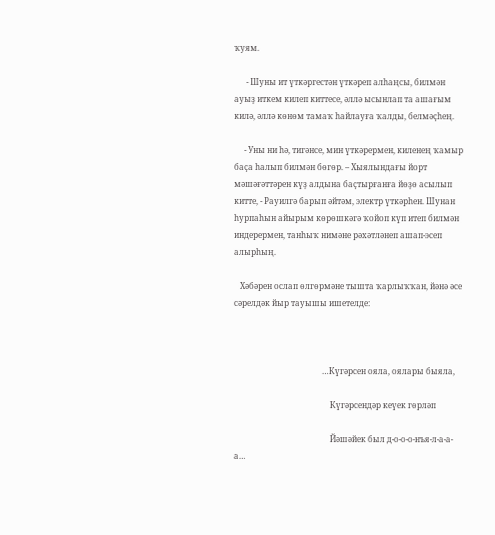ҡуям.

      - Шуны ит үткәргестән үткәреп алһаңсы, билмән ауыҙ иткем килеп киттесе, әллә ысынлап та ашағым килә, әллә көнөм тамаҡ һайлауға ҡалды, белмәҫһең.

     - Уны ни һә, тигәнсе, мин үткәрермен, киленең ҡамыр баҫа һалып билмән бөгөр. – Хыялындағы йорт мәшәғәттәрен күҙ алдына баҫтырғанға йөҙө асылып китте, - Рауилгә барып әйтәм, электр үткәрһен. Шунан һурпаһын айырым көрөшкәгә ҡойоп күп итеп билмән индерермен, танһыҡ нимәне рәхәтләнеп ашап-эсеп алырһың.

   Хәбәрен ослап өлгөрмәне тышта ҡарлыҡҡан, йәнә әсе сәрелдәк йыр тауышы ишетелде:



                                            …Күгәрсен ояла, оялары быяла,

                                                Күгәрсендәр кеүек гөрләп

                                                Йәшәйек был д-о-о-о-нъя-л-а-а-а…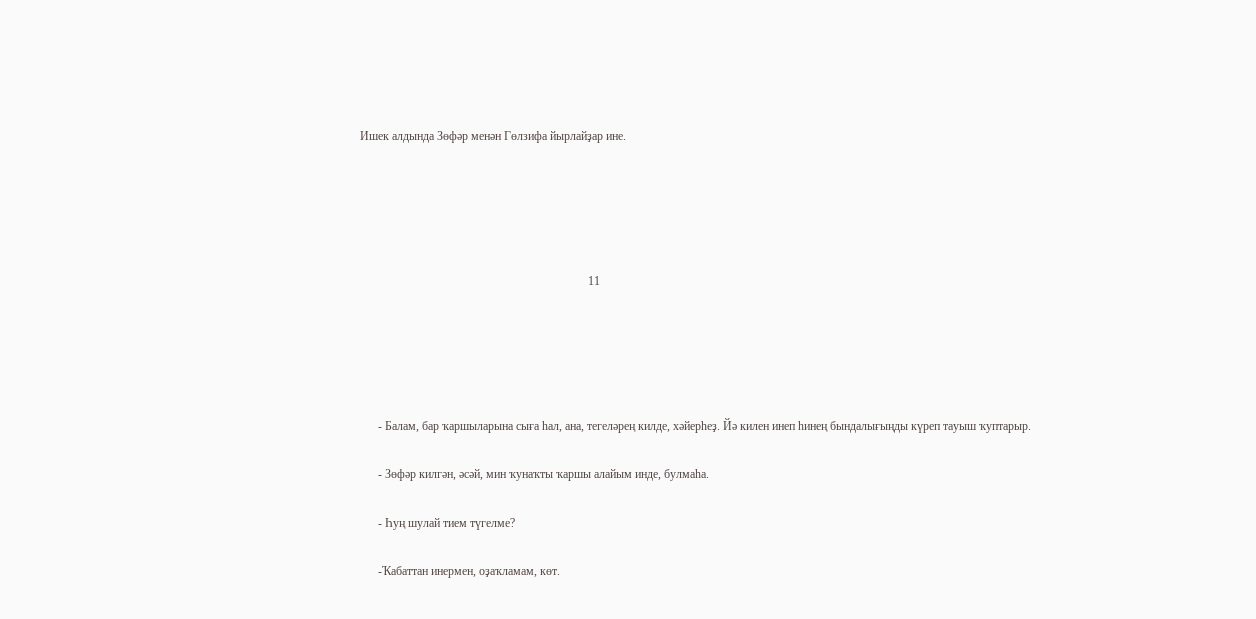Ишек алдында Зөфәр менән Гөлзифа йырлайҙар ине.





                                                                            11





      - Балам, бар ҡаршыларына сыға һал, ана, тегеләрең килде, хәйерһеҙ. Йә килен инеп һинең бындалығыңды күреп тауыш ҡуптарыр.

      - Зөфәр килгән, әсәй, мин ҡунаҡты ҡаршы алайым инде, булмаһа.

      - Һуң шулай тием түгелме?

      -Ҡабаттан инермен, оҙаҡламам, көт.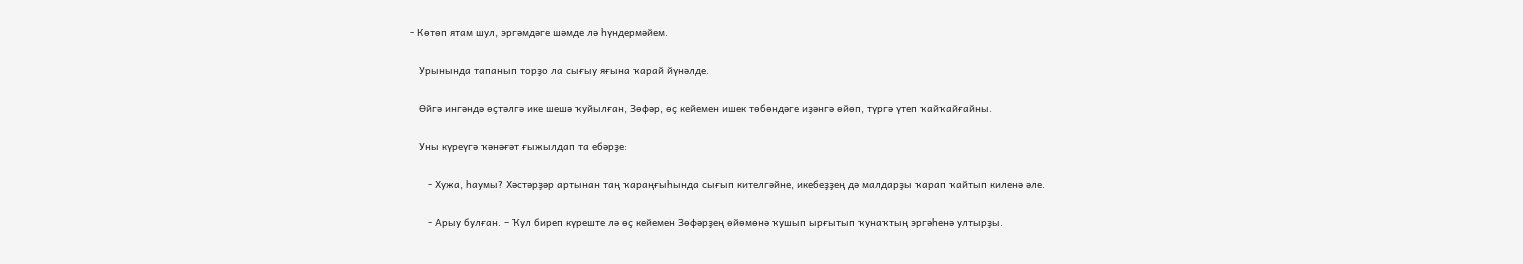- Көтөп ятам шул, эргәмдәге шәмде лә һүндермәйем.

   Урынында тапанып торҙо ла сығыу яғына ҡарай йүнәлде.

   Өйгә ингәндә өҫтәлгә ике шешә ҡуйылған, Зөфәр, өҫ кейемен ишек төбөндәге иҙәнгә өйөп, түргә үтеп ҡайҡайғайны.

   Уны күреүгә ҡәнәғәт ғыжылдап та ебәрҙе:

      - Хужа, һаумы? Хәстәрҙәр артынан таң ҡараңғыһында сығып кителгәйне, икебеҙҙең дә малдарҙы ҡарап ҡайтып киленә әле.

      - Арыу булған. – Ҡул биреп күреште лә өҫ кейемен Зөфәрҙең өйөмөнә ҡушып ырғытып ҡунаҡтың эргәһенә ултырҙы.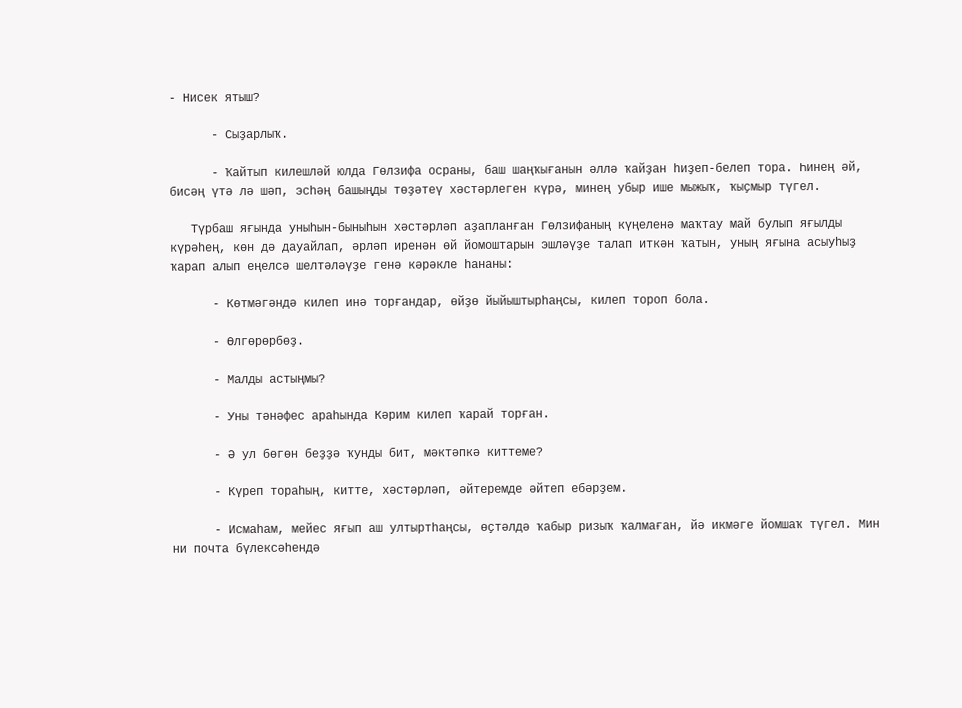- Нисек ятыш?

      - Сыҙарлыҡ.

      - Ҡайтып килешләй юлда Гөлзифа осраны, баш шаңҡығанын әллә ҡайҙан һиҙеп-белеп тора. Һинең әй, бисәң үтә лә шәп, эсһәң башыңды төҙәтеү хәстәрлеген күрә, минең убыр ише мыжыҡ, ҡыҫмыр түгел.

   Түрбаш яғында уныһын-быныһын хәстәрләп аҙапланған Гөлзифаның күңеленә маҡтау май булып яғылды күрәһең, көн дә дауайлап, әрләп иренән өй йомоштарын эшләүҙе талап иткән ҡатын, уның яғына асыуһыҙ ҡарап алып еңелсә шелтәләүҙе генә кәрәкле һананы:

      - Көтмәгәндә килеп инә торғандар, өйҙө йыйыштырһаңсы, килеп тороп бола.

      - Өлгөрөрбөҙ.

      - Малды астыңмы?

      - Уны тәнәфес араһында Кәрим килеп ҡарай торған.

      - Ә ул бөгөн беҙҙә ҡунды бит, мәктәпкә киттеме?

      - Күреп тораһың, китте, хәстәрләп, әйтеремде әйтеп ебәрҙем.

      - Исмаһам, мейес яғып аш ултыртһаңсы, өҫтәлдә ҡабыр ризыҡ ҡалмаған, йә икмәге йомшаҡ түгел. Мин ни почта бүлексәһендә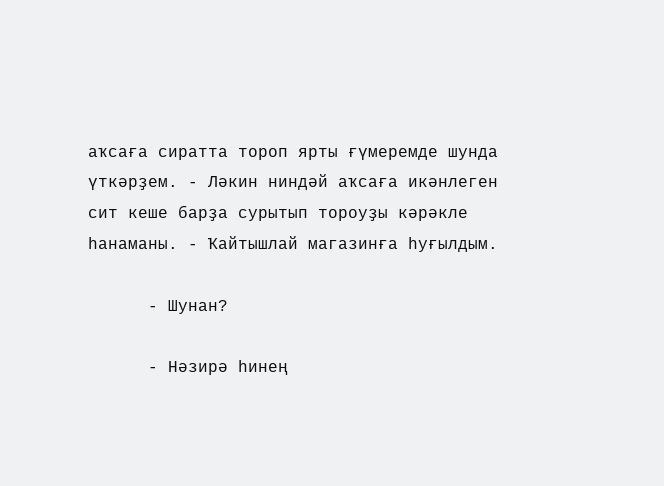аҡсаға сиратта тороп ярты ғүмеремде шунда үткәрҙем. - Ләкин ниндәй аҡсаға икәнлеген сит кеше барҙа сурытып тороуҙы кәрәкле һанаманы. - Ҡайтышлай магазинға һуғылдым.

      - Шунан?

      - Нәзирә һинең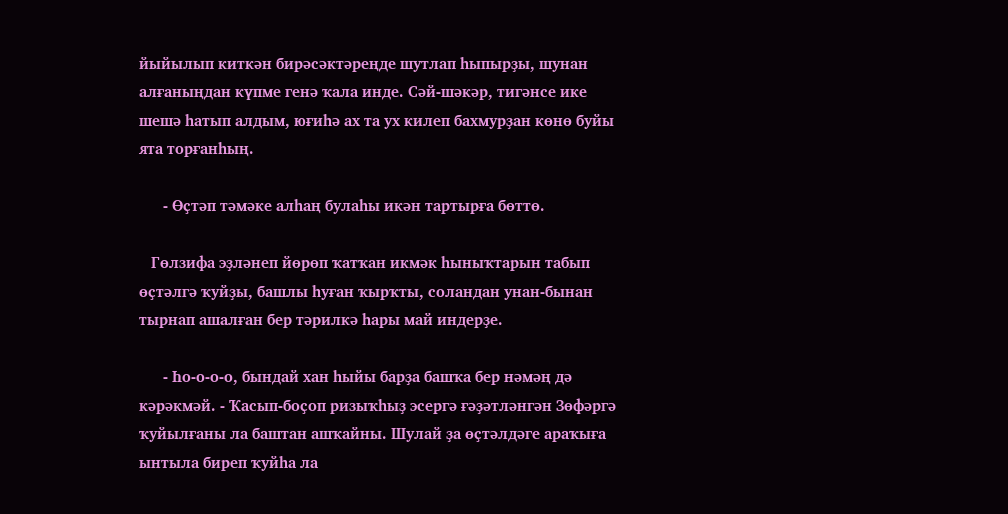йыйылып киткән бирәсәктәреңде шутлап һыпырҙы, шунан алғаныңдан күпме генә ҡала инде. Сәй-шәкәр, тигәнсе ике шешә һатып алдым, юғиһә ах та ух килеп бахмурҙан көнө буйы ята торғанһың.

      - Өҫтәп тәмәке алһаң булаһы икән тартырға бөттө.

   Гөлзифа эҙләнеп йөрөп ҡатҡан икмәк һыныҡтарын табып өҫтәлгә ҡуйҙы, башлы һуған ҡырҡты, соландан унан-бынан тырнап ашалған бер тәрилкә һары май индерҙе.

      - Һо-о-о-о, бындай хан һыйы барҙа башҡа бер нәмәң дә кәрәкмәй. - Ҡасып-боҫоп ризыҡһыҙ эсергә ғәҙәтләнгән Зөфәргә ҡуйылғаны ла баштан ашҡайны. Шулай ҙа өҫтәлдәге араҡыға ынтыла биреп ҡуйһа ла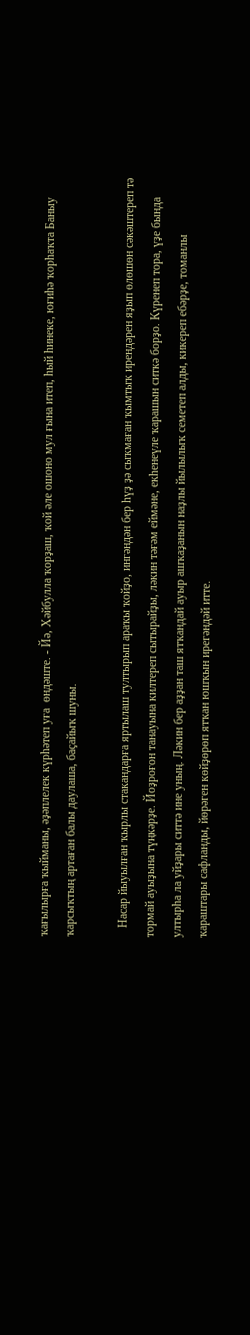ҡағылырға ҡыйманы, әҙәплелек күрһәтеп уға  өндәште. - Йә, Хәйбулла ҡорҙаш, ҡой әле ошоно мул ғына итеп, һый һинеке, юғиһә ҡорһаҡта Баныу ҡарсыҡтың артаған балы даулаша, баҫайыҡ шуны.

   Насар йыуылған ҡырлы стакандарға яртылаш тултырып араҡы ҡойҙо, ингәндән бер һүҙ ҙә сыҡмаған ҡымтыҡ ирендәрен яҙып өлөшөн сәкәштереп тә тормай ауыҙына түңкәрҙе. Йоҙроғон танауына килтереп сытырайҙы, ләкин тәғәм еймәне, екһенеүле ҡарашын ситкә борҙо. Күренеп тора, үҙе бында ултырһа ла уйҙары ситтә ине уның. Ләкин бер аҙҙан таш ятҡандай ауыр ашҡаҙанын наҙлы йылылыҡ семетеп алды, кикереп ебәрҙе, томанлы ҡараштары сафланды, йөрәген көйҙөрөп ятҡан юшҡын ирегәндәй итте.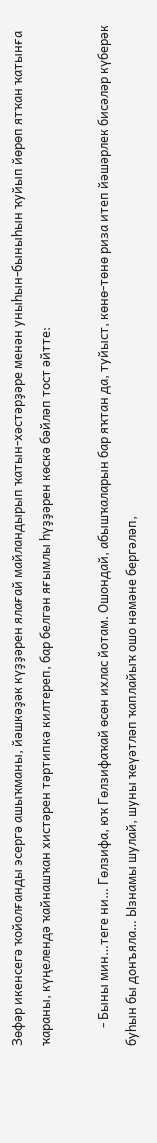Зөфәр икенсегә ҡойолғанды эсергә ашыҡманы, йәшкәҙәк күҙҙәрен ялағай майландырып ҡатын-хәстәрҙәре менән уныһын-быныһын ҡуйып йөрөп ятҡан ҡатынға ҡараны, күңелендә ҡайнашҡан хистәрен тәртипкә килтереп, бар белгән яғымлы һүҙҙәрен көскә бәйләп тост әйтте:

      - Быны мин…теге ни… Гөлзифа, юҡ Гөлзифаҡай өсөн ихлас йотам. Ошондай, абышҡаларын бар яҡтан да, туйыст, көнө-төнө риза итеп йәшәрлек бисәләр күберәк буһын бы донъяла… Ызнамы шулай, шуны ҡеүәтләп ҡаплайыҡ ошо нәмәне бергәләп,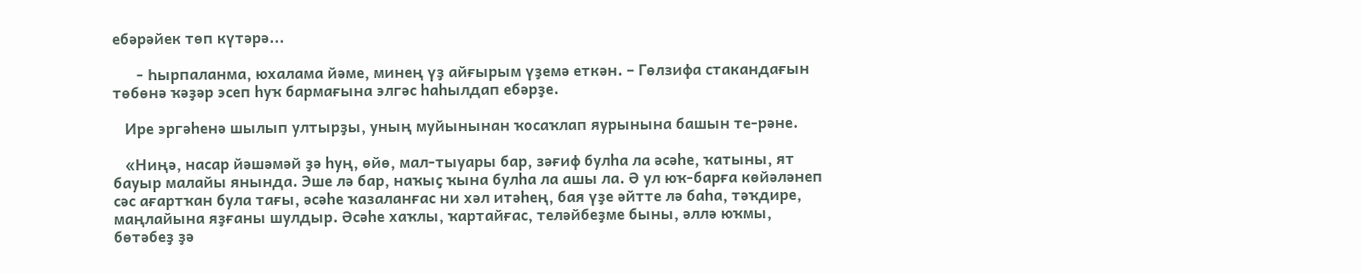ебәрәйек төп күтәрә...

      - Һырпаланма, юхалама йәме, минең үҙ айғырым үҙемә еткән. – Гөлзифа стакандағын төбөнә ҡәҙәр эсеп һуҡ бармағына элгәс һаһылдап ебәрҙе.

   Ире эргәһенә шылып ултырҙы, уның муйынынан ҡосаҡлап яурынына башын те-рәне.

   «Ниңә, насар йәшәмәй ҙә һуң, өйө, мал-тыуары бар, зәғиф булһа ла әсәһе, ҡатыны, ят бауыр малайы янында. Эше лә бар, наҡыҫ ҡына булһа ла ашы ла. Ә ул юҡ-барға көйәләнеп сәс ағартҡан була тағы, әсәһе ҡазаланғас ни хәл итәһең, бая үҙе әйтте лә баһа, тәҡдире, маңлайына яҙғаны шулдыр. Әсәһе хаҡлы, ҡартайғас, теләйбеҙме быны, әллә юҡмы, бөтәбеҙ ҙә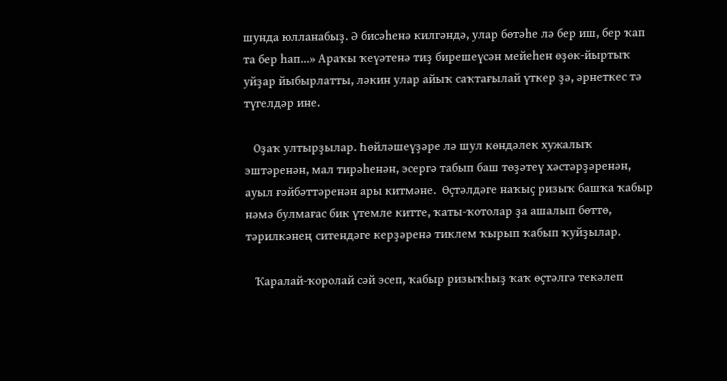шунда юлланабыҙ. Ә бисәһенә килгәндә, улар бөтәһе лә бер иш, бер ҡап та бер һап...» Араҡы ҡеүәтенә тиҙ бирешеүсән мейеһен өҙөк-йыртыҡ уйҙар йыбырлатты, ләкин улар айыҡ саҡтағылай үткер ҙә, әрнеткес тә түгелдәр ине.

   Оҙаҡ ултырҙылар. Һөйләшеүҙәре лә шул көндәлек хужалыҡ эштәренән, мал тирәһенән, эсергә табып баш төҙәтеү хәстәрҙәренән, ауыл ғәйбәттәренән ары китмәне.  Өҫтәлдәге наҡыҫ ризыҡ башҡа ҡабыр нәмә булмағас бик үтемле китте, ҡаты-ҡотолар ҙа ашалып бөттө, тәрилкәнең ситендәге керҙәренә тиклем ҡырып ҡабып ҡуйҙылар.

   Ҡаралай-ҡоролай сәй эсеп, ҡабыр ризыҡһыҙ ҡаҡ өҫтәлгә текәлеп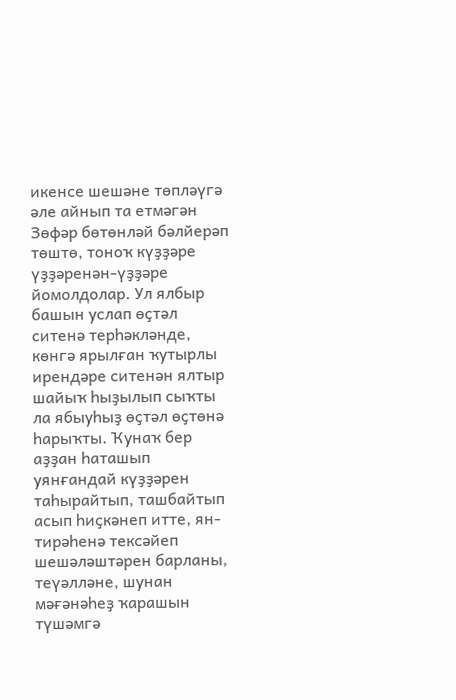икенсе шешәне төпләүгә әле айнып та етмәгән Зөфәр бөтөнләй бәлйерәп төштө, тоноҡ күҙҙәре үҙҙәренән-үҙҙәре йомолдолар. Ул ялбыр башын услап өҫтәл ситенә терһәкләнде, көнгә ярылған ҡутырлы ирендәре ситенән ялтыр шайыҡ һыҙылып сыҡты ла ябыуһыҙ өҫтәл өҫтөнә һарыҡты. Ҡунаҡ бер аҙҙан һаташып уянғандай күҙҙәрен таһырайтып, ташбайтып асып һиҫкәнеп итте, ян-тирәһенә тексәйеп шешәләштәрен барланы, теүәлләне, шунан мәғәнәһеҙ ҡарашын түшәмгә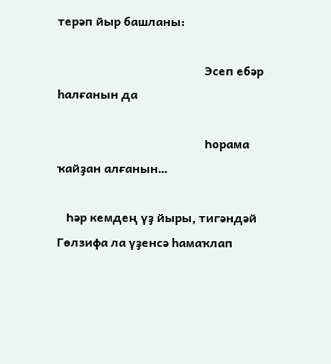терәп йыр башланы:

                                                 Эсеп ебәр һалғанын да

                                                 Һорама ҡайҙан алғанын…

   Һәр кемдең үҙ йыры, тигәндәй Гөлзифа ла үҙенсә һамаҡлап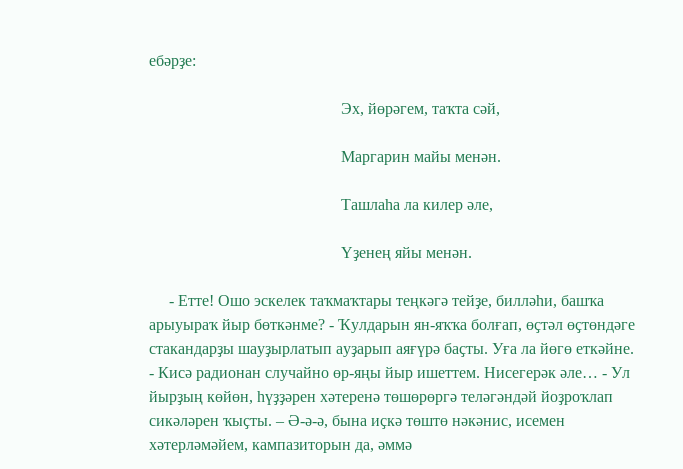ебәрҙе:

                                                Эх, йөрәгем, таҡта сәй,

                                                Маргарин майы менән.

                                                Ташлаһа ла килер әле,

                                                Үҙенең яйы менән.

     - Етте! Ошо эскелек таҡмаҡтары теңкәгә тейҙе, билләһи, башҡа арыуыраҡ йыр бөткәнме? - Ҡулдарын ян-яҡҡа болғап, өҫтәл өҫтөндәге стакандарҙы шауҙырлатып ауҙарып аяғүрә баҫты. Уға ла йөгө еткәйне. - Кисә радионан случайно өр-яңы йыр ишеттем. Нисегерәк әле… - Ул йырҙың көйөн, һүҙҙәрен хәтеренә төшөрөргә теләгәндәй йоҙроҡлап сикәләрен ҡыҫты. – Ә-ә-ә, бына иҫкә төштө нәкәнис, исемен хәтерләмәйем, кампазиторын да, әммә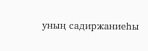уның садиржаниеһы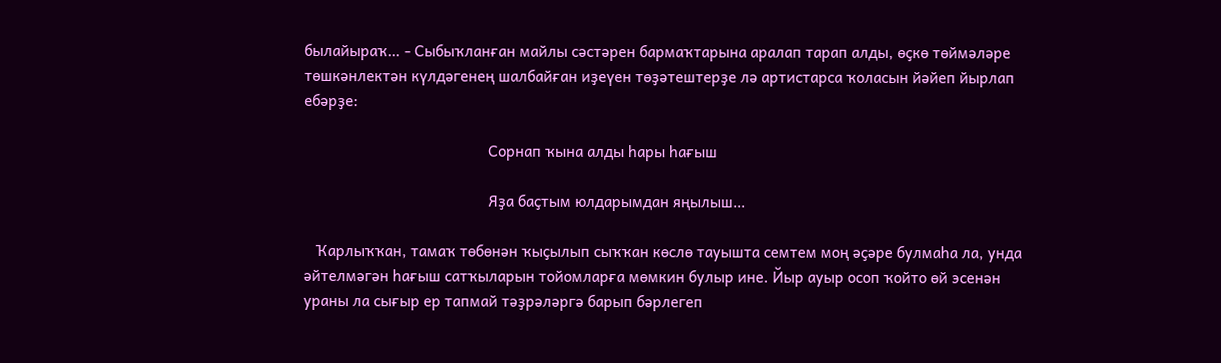былайыраҡ… - Сыбыҡланған майлы сәстәрен бармаҡтарына аралап тарап алды, өҫкө төймәләре төшкәнлектән күлдәгенең шалбайған иҙеүен төҙәтештерҙе лә артистарса ҡоласын йәйеп йырлап ебәрҙе:

                                              Сорнап ҡына алды һары һағыш

                                              Яҙа баҫтым юлдарымдан яңылыш…

   Ҡарлыҡҡан, тамаҡ төбөнән ҡыҫылып сыҡҡан көслө тауышта семтем моң әҫәре булмаһа ла, унда әйтелмәгән һағыш сатҡыларын тойомларға мөмкин булыр ине. Йыр ауыр осоп ҡойто өй эсенән ураны ла сығыр ер тапмай тәҙрәләргә барып бәрлегеп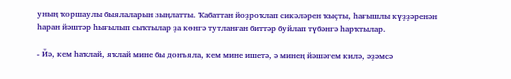уның ҡоршаулы быялаларын зыңлатты. Ҡабаттан йоҙроҡлап сикәләрен ҡыҫты, һағышлы күҙҙәренән һаран йәштәр һығылып сыҡтылар ҙа көнгә тутланған биттәр буйлап түбәнгә һарҡтылар.

- Йә, кем һаҡлай, яҡлай мине бы донъяла, кем мине ишетә, ә минең йәшәгем килә, әҙәмсә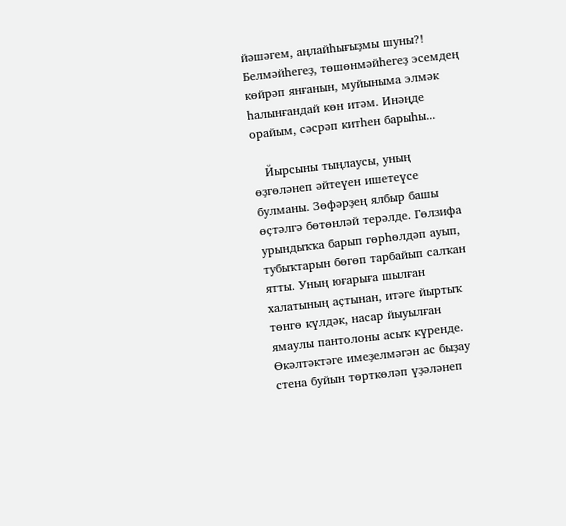йәшәгем, аңлайһығыҙмы шуны?! Белмәйһегеҙ, төшөнмәйһегеҙ эсемдең көйрәп янғанын, муйыныма элмәк һалынғандай көн итәм. Инәңде орайым, сәсрәп китһен барыһы...

   Йырсыны тыңлаусы, уның өҙгөләнеп әйтеүен ишетеүсе булманы. Зөфәрҙең ялбыр башы өҫтәлгә бөтөнләй терәлде. Гөлзифа урындыҡҡа барып гөрһөлдәп ауып, тубыҡтарын бөгөп тарбайып салҡан ятты. Уның юғарыға шылған халатының аҫтынан, итәге йыртыҡ төнгө күлдәк, насар йыуылған ямаулы пантолоны асыҡ күренде. Өкәлтәктәге имеҙелмәгән ас быҙау стена буйын төрткөләп үҙәләнеп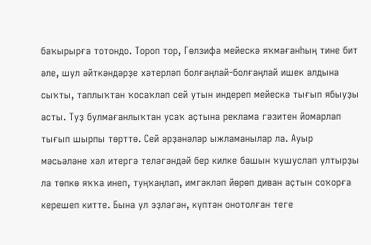баҡырырға тотондо. Тороп тор, Гөлзифа мейескә яҡмағанһың тине бит әле, шул әйткәндәрҙе хәтерләп болғаңлай-болғаңлай ишек алдына сыҡты, таплыҡтан ҡосаҡлап сей утын индереп мейескә тығып ябыуҙы асты. Туҙ булмағанлыҡтан усаҡ аҫтына реклама гәзитен йомарлап тығып шырпы төрттө. Сей әрҙәнәләр ыжламанылар ла. Ауыр мәсьәләне хәл итергә теләгәндәй бер килке башын ҡушуслап ултырҙы ла төпкө яҡҡа инеп, туңҡаңлап, имгәкләп йөрөп диван аҫтын соҡорға керешеп китте. Бына ул эҙләгән, күптән онотолған теге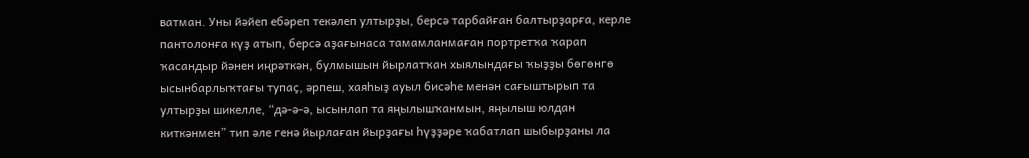ватман. Уны йәйеп ебәреп текәлеп ултырҙы, берсә тарбайған балтырҙарға, керле пантолонға күҙ атып, берсә аҙағынаса тамамланмаған портретҡа ҡарап ҡасандыр йәнен иңрәткән, булмышын йырлатҡан хыялындағы ҡыҙҙы бөгөнгө ысынбарлыҡтағы тупаҫ, әрпеш, хаяһыҙ ауыл бисәһе менән сағыштырып та ултырҙы шикелле, “дә-ә-ә, ысынлап та яңылышҡанмын, яңылыш юлдан киткәнмен” тип әле генә йырлаған йырҙағы һүҙҙәре ҡабатлап шыбырҙаны ла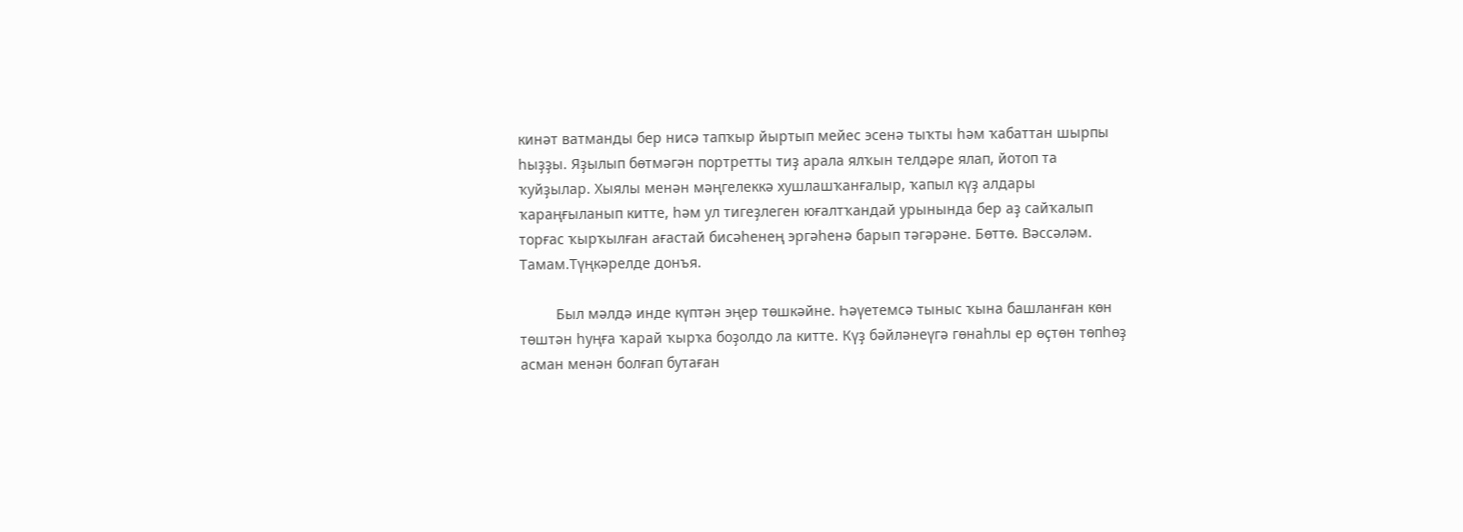кинәт ватманды бер нисә тапҡыр йыртып мейес эсенә тыҡты һәм ҡабаттан шырпы һыҙҙы. Яҙылып бөтмәгән портретты тиҙ арала ялҡын телдәре ялап, йотоп та ҡуйҙылар. Хыялы менән мәңгелеккә хушлашҡанғалыр, ҡапыл күҙ алдары ҡараңғыланып китте, һәм ул тигеҙлеген юғалтҡандай урынында бер аҙ сайҡалып торғас ҡырҡылған ағастай бисәһенең эргәһенә барып тәгәрәне. Бөттө. Вәссәләм. Тамам.Түңкәрелде донъя.

         Был мәлдә инде күптән эңер төшкәйне. Һәүетемсә тыныс ҡына башланған көн төштән һуңға ҡарай ҡырҡа боҙолдо ла китте. Күҙ бәйләнеүгә гөнаһлы ер өҫтөн төпһөҙ асман менән болғап бутаған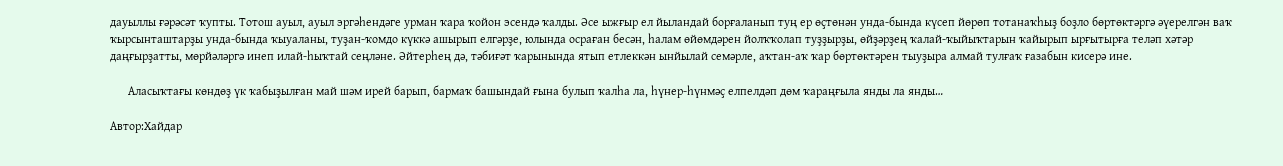дауыллы ғәрәсәт ҡупты. Тотош ауыл, ауыл эргәһендәге урман ҡара ҡойон эсендә ҡалды. Әсе ыжғыр ел йыландай борғаланып туң ер өҫтөнән унда-бында күсеп йөрөп тотанаҡһыҙ боҙло бөртөктәргә әүерелгән ваҡ ҡырсынташтарҙы унда-бында ҡыуаланы, туҙан-ҡомдо күккә ашырып елгәрҙе, юлында осраған бесән, һалам өйөмдәрен йолҡҡолап туҙҙырҙы, өйҙәрҙең ҡалай-ҡыйыҡтарын ҡайырып ырғытырға теләп хәтәр даңғырҙатты, мөрйәләргә инеп илай-һыҡтай сеңләне. Әйтерһең дә, тәбиғәт ҡарынында ятып етлеккән ынйылай семәрле, аҡтан-аҡ ҡар бөртөктәрен тыуҙыра алмай тулғаҡ ғазабын кисерә ине.

      Аласыҡтағы көндөҙ үк ҡабыҙылған май шәм ирей барып, бармаҡ башындай ғына булып ҡалһа ла, һүнер-һүнмәҫ елпелдәп дөм ҡараңғыла янды ла янды…

Автор:Хайдар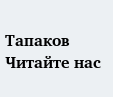Тапаков
Читайте нас